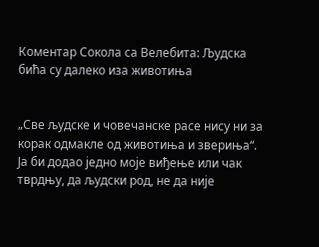Коментар Сокола са Велебита: Људска бића су далеко иза животиња


„Све људске и човечанске расе нису ни за корак одмакле од животиња и звериња“.
Ја би додао једно моје виђење или чак тврдњу, да људски род, не да није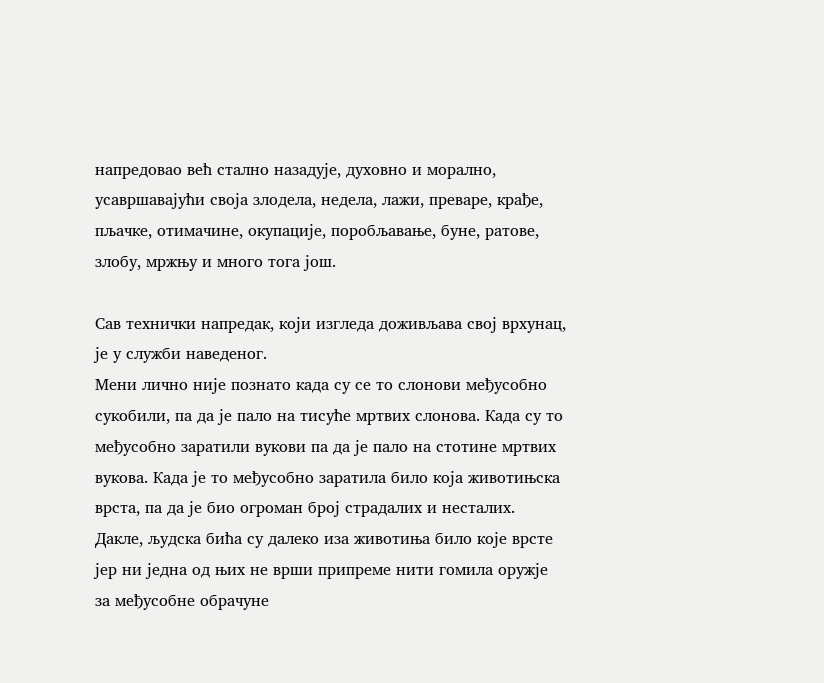напредовао већ стално назадује, духовно и морално, усавршавајући своја злодела, недела, лажи, преваре, крађе, пљачке, отимачине, окупације, поробљавање, буне, ратове, злобу, мржњу и много тога још.

Сав технички напредак, који изгледа доживљава свој врхунац, је у служби наведеног.
Мени лично није познато када су се то слонови међусобно сукобили, па да је пало на тисуће мртвих слонова. Када су то међусобно заратили вукови па да је пало на стотине мртвих вукова. Када је то међусобно заратила било која животињска врста, па да је био огроман број страдалих и несталих.
Дакле, људска бића су далеко иза животиња било које врсте јер ни једна од њих не врши припреме нити гомила оружје за међусобне обрачуне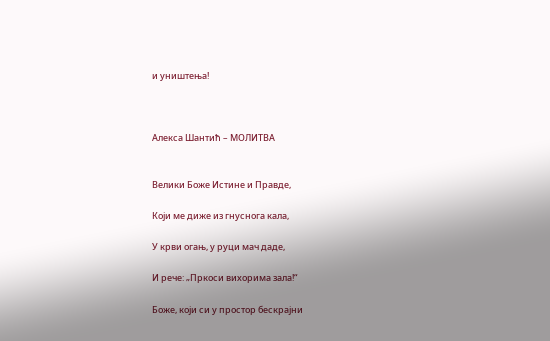и уништења!



Алекса Шантић – МОЛИТВА


Велики Боже Истине и Правде,

Који ме диже из гнуснога кала,

У крви огањ, у руци мач даде,

И рече: „Пркоси вихорима зала!“

Боже, који си у простор бескрајни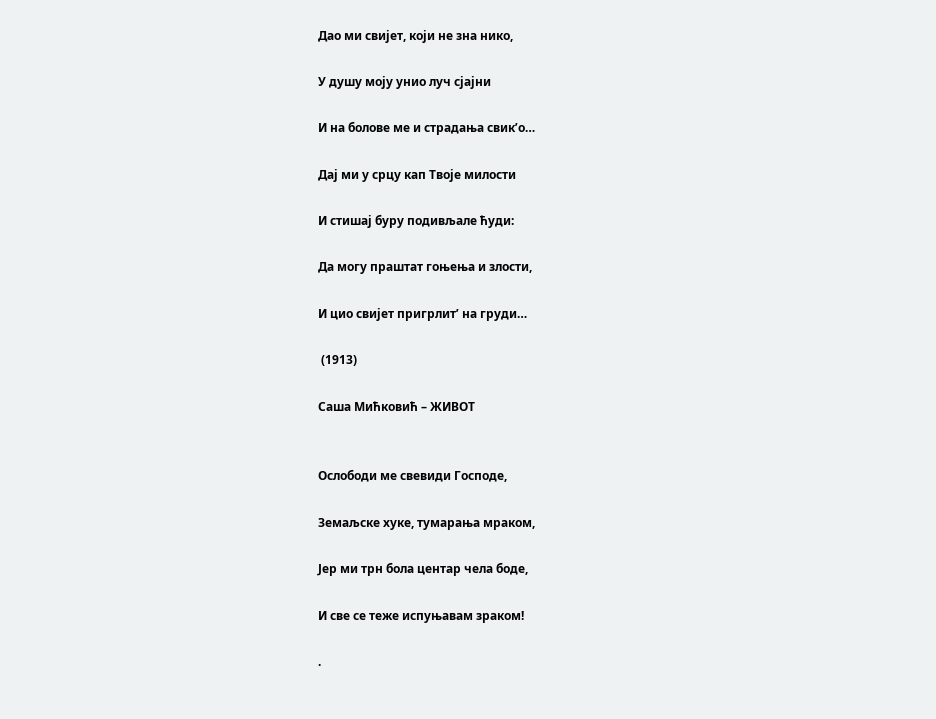Дао ми свијет, који не зна нико,

У душу моју унио луч сјајни

И на болове ме и страдања свик’о…

Дај ми у срцу кап Твоје милости

И стишај буру подивљале ћуди:

Да могу праштат гоњења и злости,

И цио свијет пригрлит’ на груди…

 (1913)

Саша Мићковић – ЖИВОТ


Ослободи ме свевиди Господе,

Земаљске хуке, тумарања мраком,

Јер ми трн бола центар чела боде,

И све се теже испуњавам зраком!

.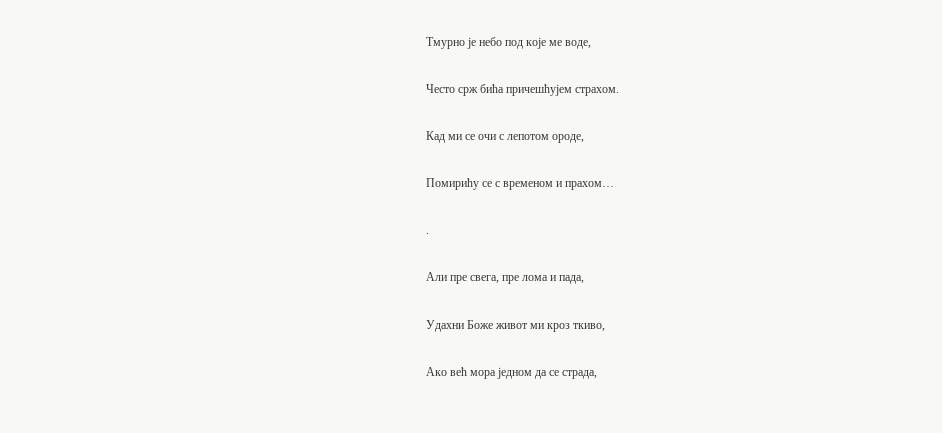Тмурно је небо под које ме воде,

Често срж бића причешћујем страхом.

Кад ми се очи с лепотом ороде,

Помирићу се с временом и прахом…

.

Али пре свега, пре лома и пада,

Удахни Боже живот ми кроз ткиво,

Ако већ мора једном да се страда,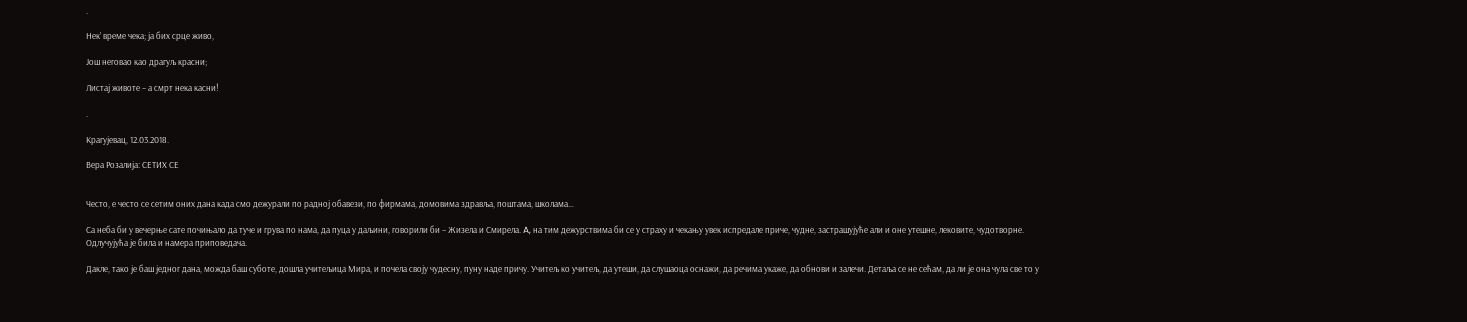.

Нек’ време чека; ја бих срце живо,

Још неговао као драгуљ красни;

Листај животе – а смрт нека касни!

.

Крагујевац, 12.03.2018.

Вера Розалија: СЕТИХ СЕ


Често, е често се сетим оних дана када смо дежурали по радној обавези, по фирмама, домовима здравља, поштама, школама…

Са неба би у вечерње сате почињало да туче и грува по нама, да пуца у даљини, говорили би – Жизела и Смирела. A, на тим дежурствима би се у страху и чекању увек испредале приче, чудне, застрашујуће али и оне утешне, лековите, чудотворне. Одлучујућа је била и намера приповедача.

Дакле, тако је баш једног дана, можда баш суботе, дошла учитељица Мира, и почела своју чудесну, пуну наде причу. Учитељ ко учитељ, да утеши, да слушаоца оснажи, да речима укаже, да обнови и залечи. Детаља се не сећам, да ли је она чула све то у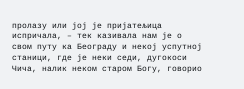пролазу или јој је пријатељица испричала, – тек казивала нам је о свом путу ка Београду и некој успутној станици, где је неки седи, дугокоси Чича, налик неком старом Богу, говорио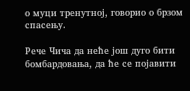о муци тренутној, говорио о брзом спасењу.

Рече Чича да неће још дуго бити бомбардовања, да ће се појавити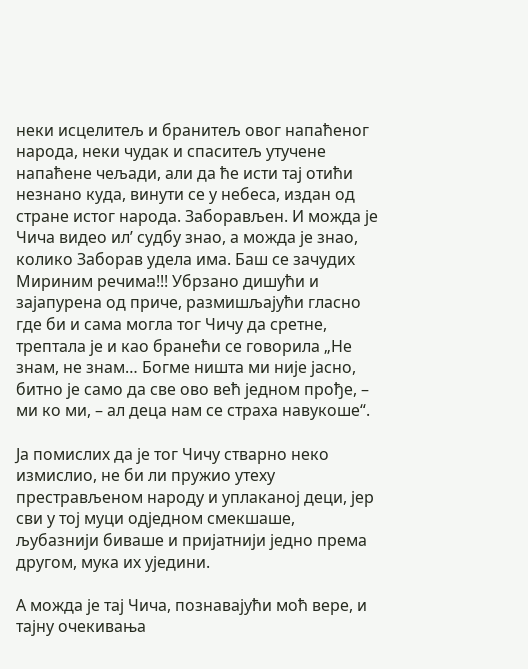неки исцелитељ и бранитељ овог напаћеног народа, неки чудак и спаситељ утучене напаћене чељади, али да ће исти тај отићи незнано куда, винути се у небеса, издан од стране истог народа. Заборављен. И можда је Чича видео ил’ судбу знао, а можда је знао, колико Заборав удела има. Баш се зачудих Мириним речима!!! Убрзано дишући и зајапурена од приче, размишљајући гласно где би и сама могла тог Чичу да сретне, трептала је и као бранећи се говорила „Не знам, не знам… Богме ништа ми није јасно, битно је само да све ово већ једном прође, – ми ко ми, – ал деца нам се страха навукоше“.

Ја помислих да је тог Чичу стварно неко измислио, не би ли пружио утеху престрављеном народу и уплаканој деци, јер сви у тој муци одједном смекшаше, љубазнији биваше и пријатнији једно према другом, мука их уједини.

А можда је тај Чича, познавајући моћ вере, и тајну очекивања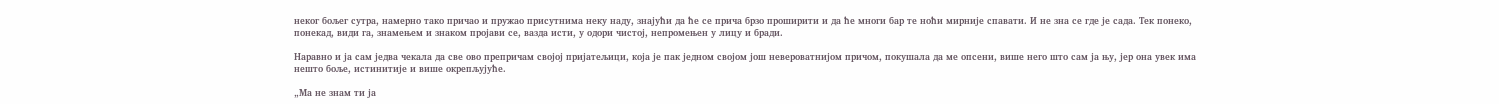неког бољег сутра, намерно тако причао и пружао присутнима неку наду, знајући да ће се прича брзо проширити и да ће многи бар те ноћи мирније спавати. И не зна се где је сада. Тек понеко, понекад, види га, знамењем и знаком пројави се, вазда исти, у одори чистој, непромењен у лицу и бради.

Наравно и ја сам једва чекала да све ово препричам својој пријатељици, која је пак једном својом још невероватнијом причом, покушала да ме опсени, више него што сам ја њу, јер она увек има нешто боље, истинитије и више окрепљујуће.

„Ма не знам ти ја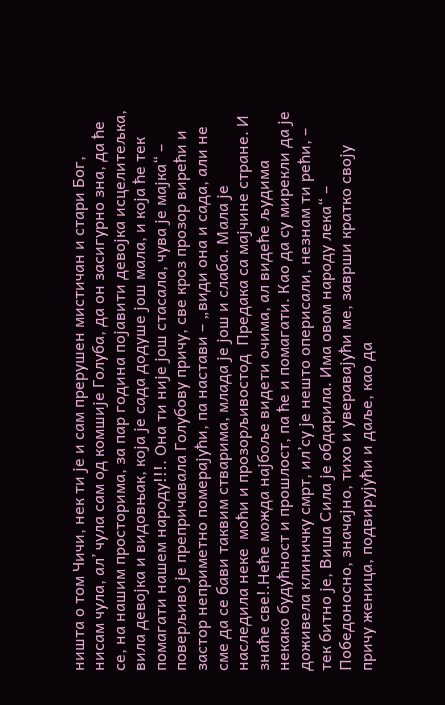ништа о том Чичи, нек ти је и сам прерушен мистичан и стари Бог, нисам чула, ал’ чула сам од комшије Голуба, да он засигурно зна, да ће се, на нашим просторима, за пар година појавити девојка исцелитељка, вила девојка и видовњак, која је сада додуше још мала, и која ће тек помагати нашем народу!!!. Она ти није још стасала, чува је мајка“ – поверљиво је препричавала Голубову причу, све кроз прозор вирећи и застор неприметно померајући, па настави – „види она и сада, али не сме да се бави таквим стварима, млада је још и слаба. Мала је наследила неке  моћи и прозорљивостод  Предака са мајчине стране. И знаће све!.Неће можда најбоље видети очима, ал видеће људима некако будућност и прошлост, па ће и помагати. Као да су мирекли да је доживела клиничку смрт, ил’су је нешто оперисали, незнам ти рећи, – тек битно је, Виша Сила је обдарила. Има овом народу лека“ – Победоносно, значајно, тихо и уверавајући ме, заврши кратко своју причу женица, подвирујући и даље, као да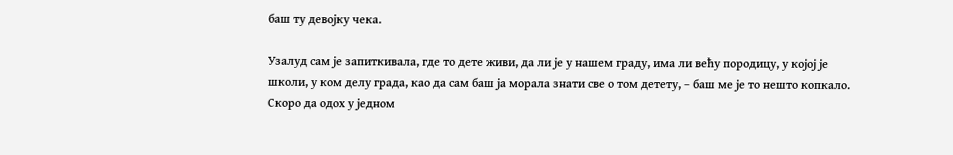баш ту девојку чека.

Узалуд сам је запиткивала, где то дете живи, да ли је у нашем граду, има ли већу породицу, у којој је школи, у ком делу града, као да сам баш ја морала знати све о том детету, – баш ме је то нешто копкало. Скоро да одох у једном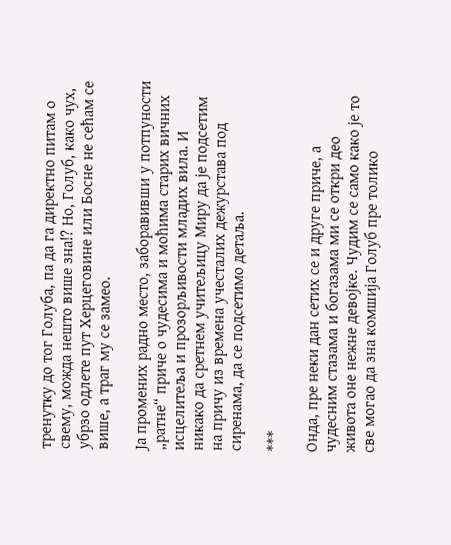тренутку до тог Голуба, па да га директно питам о свему, можда нешто више зна!? Но, Голуб, како чух, убрзо одлете пут Херцеговине или Босне не сећам се више, а траг му се замео.

Ја промених радно место, заборавивши у потпуности „ратне“ приче о чудесима и моћима старих вичних исцелитеља и прозорљивости младих вила. И никако да сретнем учитељицу Миру да је подсетим на причу из времена учесталих дежурстава под сиренама, да се подсетимо детаља.

***

Онда, пре неки дан сетих се и друге приче, а чудесним стазама и богазама ми се откри део живота оне нежне девојке. Чудим се само како је то све могао да зна комшија Голуб пре толико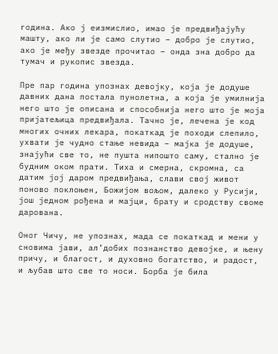година. Ако ј еизмислио, имао је предвиђајућу машту, ако ли је само слутио – добро је слутио, ако је међу звезде прочитао – онда зна добро да тумач и рукопис звезда.

Пре пар година упознах девојку, која је додуше давних дана постала пунолетна, а која је умилнија него што је описана и способнија него што је моја пријатељица предвиђала. Тачно је, лечена је код многих очних лекара, покаткад је походи слепило, ухвати је чудно стање невида – мајка је додуше, знајући све то, не пушта нипошто саму, стално је будним оком прати. Тиха и смерна, скромна, са датим јој даром предвиђања, слави свој живот поново поклоњен, Божијом вољом, далеко у Русији, још једном рођена и мајци, брату и сродству своме дарована.

Оног Чичу, не упознах, мада се покаткад и мени у сновима јави, ал’добих познанство девојке, и њену причу, и благост, и духовно богатство, и радост, и љубав што све то носи. Борба је била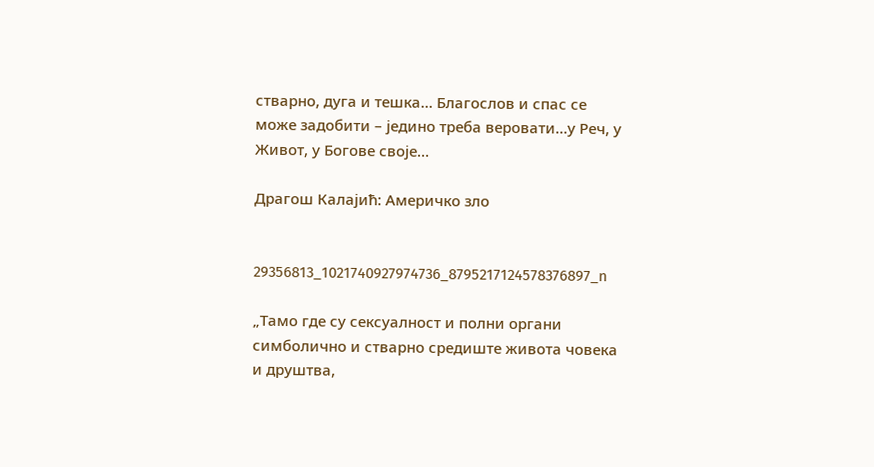стварно, дуга и тешка… Благослов и спас се може задобити – једино треба веровати…у Реч, у Живот, у Богове своје…

Драгош Калајић: Америчко зло


29356813_1021740927974736_8795217124578376897_n

„Тамо где су сексуалност и полни органи симболично и стварно средиште живота човека и друштва,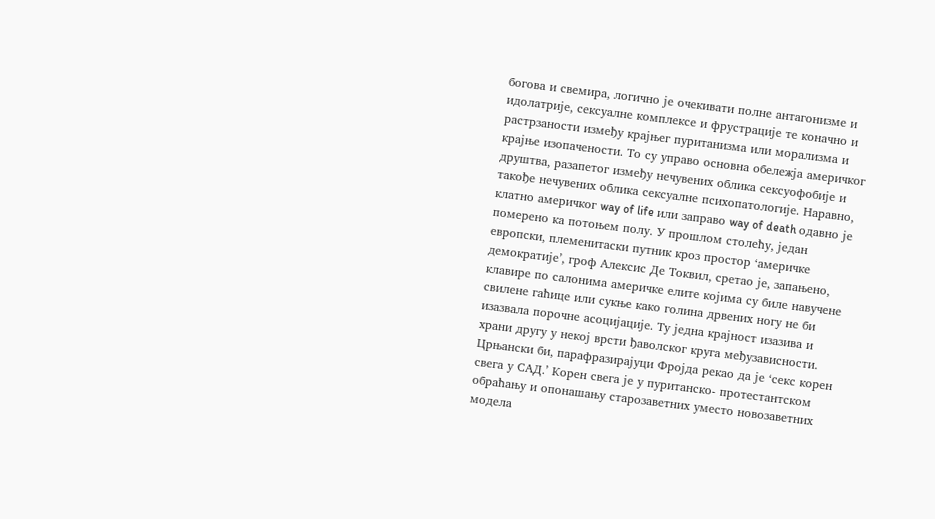богова и свемира, логично је очекивати полне антагонизме и идолатрије, сексуалне комплексе и фрустрације те коначно и растрзаности између крајњег пуританизма или морализма и крајње изопачености. То су управо основна обележја америчког друштва, разапетог између нечувених облика сексуофобије и такође нечувених облика сексуалне психопатологије. Наравно, клатно америчког way of life или заправо way of death одавно је померено ка потоњем полу. У прошлом столећу, један европски, племенитаски путник кроз простор ‘америчке демократије’, гроф Алексис Де Токвил, сретао је, запањено, клавире по салонима америчке елите којима су биле навучене свилене гаћице или сукње како голина дрвених ногу не би изазвала порочне асоцијације. Ту једна крајност изазива и храни другу у некој врсти ђаволског круга међузависности. Црњански би, парафразирајуци Фројда рекао да је ‘секс корен свега у САД.’ Корен свега је у пуританско- протестантском обраћању и опонашању старозаветних уместо новозаветних модела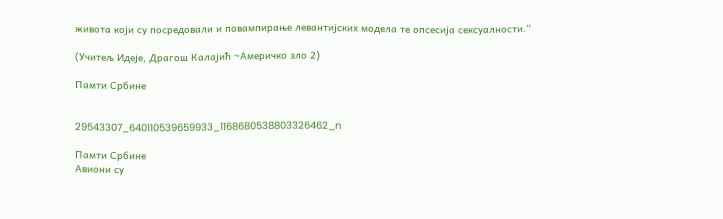живота који су посредовали и повампирање левантијских модела те опсесија сексуалности.“

(Учитељ Идеје, Драгош Калајић ~Америчко зло 2)

Памти Србине


29543307_640110539659933_1168680538803326462_n

Памти Србине
Авиони су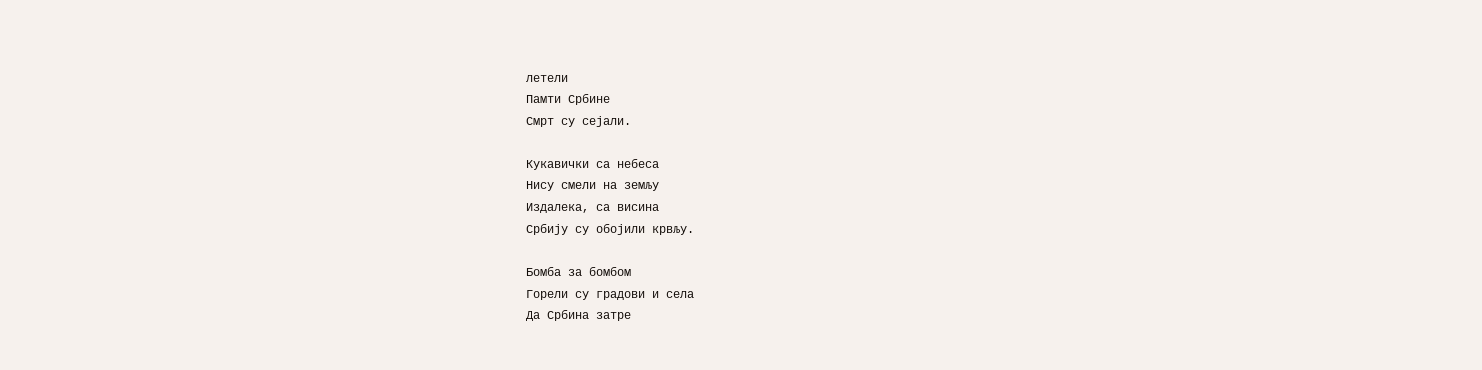летели
Памти Србине
Смрт су сејали.

Кукавички са небеса
Нису смели на земљу
Издалека, са висина
Србију су обојили крвљу.

Бомба за бомбом
Горели су градови и села
Да Србина затре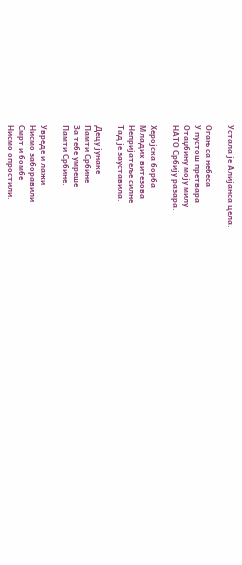Устала је Алијанса цела.

Огањ са небеса
У пустош претвара
Отаџбину моју милу
НАТО Србију разара.

Херојска борба
Младих витезова
Непријатеље силне
Тад је зауставила.

Децу јунаке
Памти Србине
За тебе умреше
Памти Србине.

Увреде и лажи
Нисмо заборавили
Смрт и бомбе
Нисмо опростили.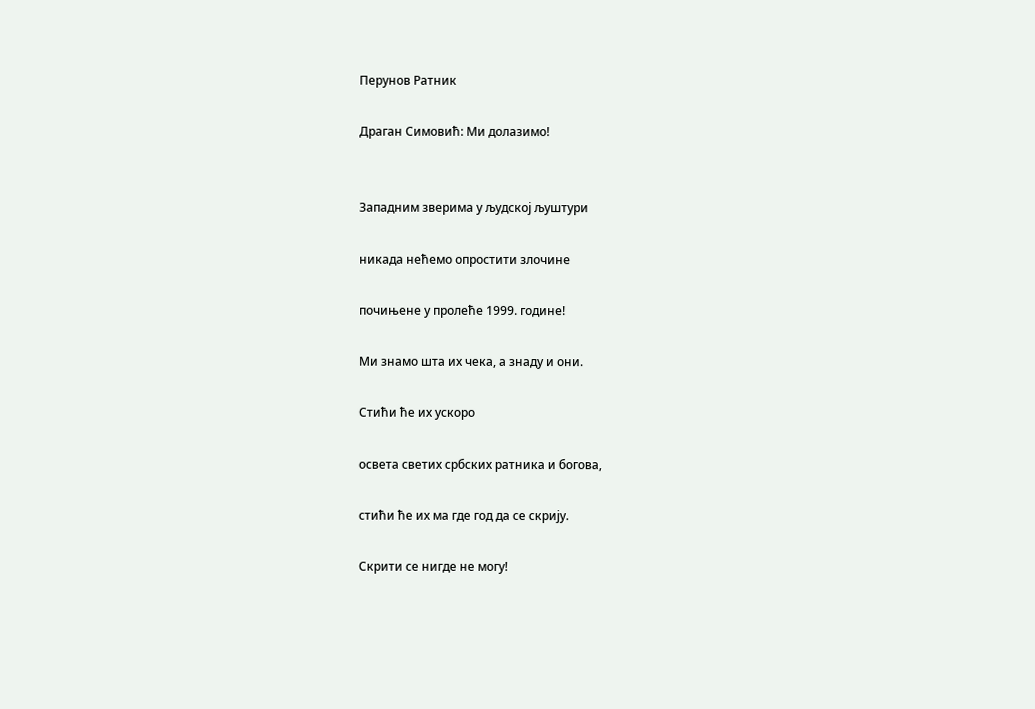Перунов Ратник

Драган Симовић: Ми долазимо!


Западним зверима у људској љуштури

никада нећемо опростити злочине

почињене у пролеће 1999. године!

Ми знамо шта их чека, а знаду и они.

Стићи ће их ускоро

освета светих србских ратника и богова,

стићи ће их ма где год да се скрију.

Скрити се нигде не могу!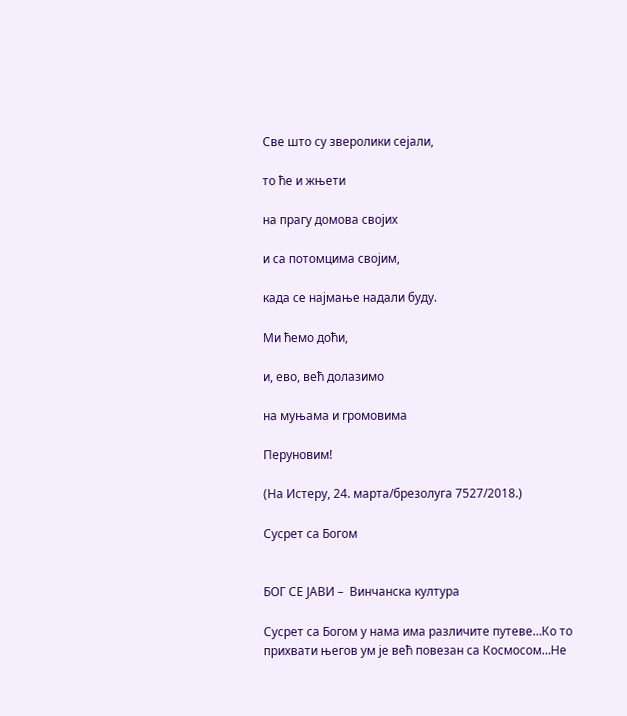Све што су зверолики сејали,

то ће и жњети

на прагу домова својих

и са потомцима својим,

када се најмање надали буду.

Ми ћемо доћи,

и, ево, већ долазимо

на муњама и громовима

Перуновим!

(На Истеру, 24. марта/брезолуга 7527/2018.)

Сусрет са Богом


БОГ СЕ ЈАВИ –  Винчанска култура

Сусрет са Богом у нама има различите путеве…Ко то прихвати његов ум је већ повезан са Космосом…Не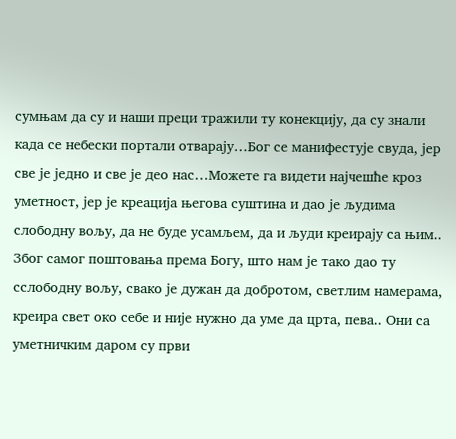сумњам да су и наши преци тражили ту конекцију, да су знали када се небески портали отварају…Бог се манифестује свуда, јер све је једно и све је део нас…Можете га видети најчешће кроз уметност, јер је креација његова суштина и дао је људима слободну вољу, да не буде усамљем, да и људи креирају са њим.. Због самог поштовања према Богу, што нам је тако дао ту сслободну вољу, свако је дужан да добротом, светлим намерама, креира свет око себе и није нужно да уме да црта, пева.. Они са уметничким даром су први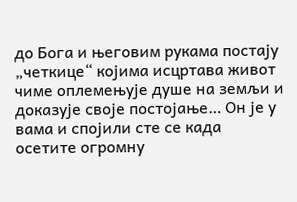до Бога и његовим рукама постају „четкице“ којима исцртава живот чиме оплемењује душе на земљи и доказује своје постојање… Он је у вама и спојили сте се када осетите огромну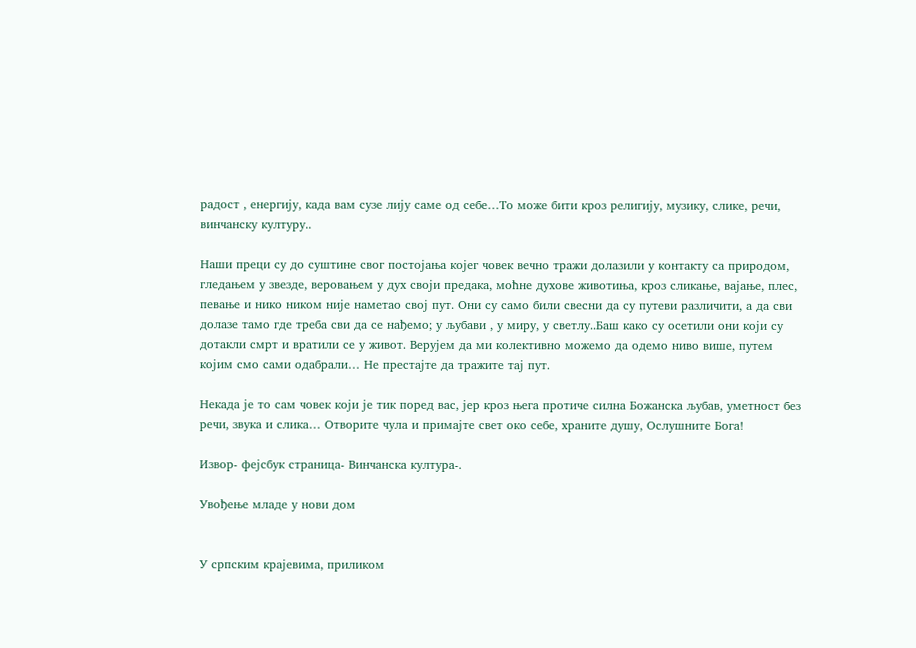радост , енергију, када вам сузе лију саме од себе…То може бити кроз религију, музику, слике, речи, винчанску културу..

Наши преци су до суштине свог постојања којег човек вечно тражи долазили у контакту са природом, гледањем у звезде, веровањем у дух своји предака, моћне духове животиња, кроз сликање, вајање, плес, певање и нико ником није наметао свој пут. Они су само били свесни да су путеви различити, а да сви долазе тамо где треба сви да се нађемо; у љубави , у миру, у светлу..Баш како су осетили они који су дотакли смрт и вратили се у живот. Верујем да ми колективно можемо да одемо ниво више, путем којим смо сами одабрали… Не престајте да тражите тај пут.

Некада је то сам човек који је тик поред вас, јер кроз њега протиче силна Божанска љубав, уметност без речи, звука и слика… Отворите чула и примајте свет око себе, храните душу, Ослушните Бога!

Извор- фејсбук страница- Винчанска култура-.

Увођење младе у нови дом


У српским крајевима, приликом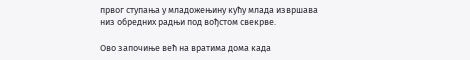првог ступања у младожењину кућу млада извршава низ обредних радњи под вођстом свекрве.

Ово започиње већ на вратима дома када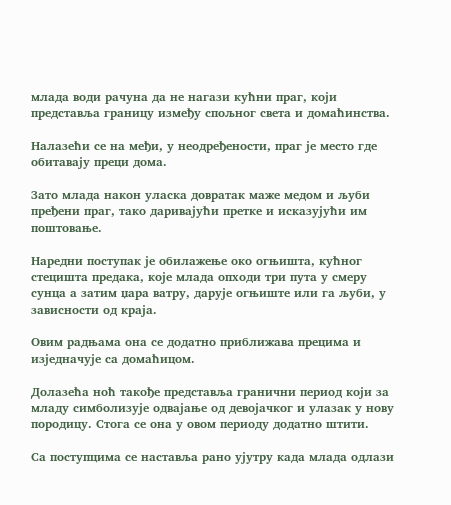млада води рачуна да не нагази кућни праг, који представља границу између спољног света и домаћинства.

Налазећи се на међи, у неодређености, праг је место где обитавају преци дома.

Зато млада након уласка довратак маже медом и љуби пређени праг, тако даривајући претке и исказујући им поштовање.

Наредни поступак је обилажење око огњишта, кућног стецишта предака, које млада опходи три пута у смеру сунца а затим џара ватру, дарује огњиште или га љуби, у зависности од краја.

Овим радњама она се додатно приближава прецима и изједначује са домаћицом.

Долазећа ноћ такође представља гранични период који за младу симболизује одвајање од девојачког и улазак у нову породицу. Стога се она у овом периоду додатно штити.

Са поступцима се наставља рано ујутру када млада одлази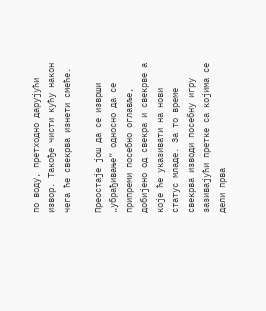по воду, претходно дарујући извор. Такође чисти кућу након чега ће свекрва изнети смеће.

Преостаје још да се изврши „убрађивање“ односно да се припреми посебно оглавље, добијено од свекра и свекрве а које ће указивати на нови статус младе. За то време свекрва изводи посебну игру зазивајући претке са којима се дели прва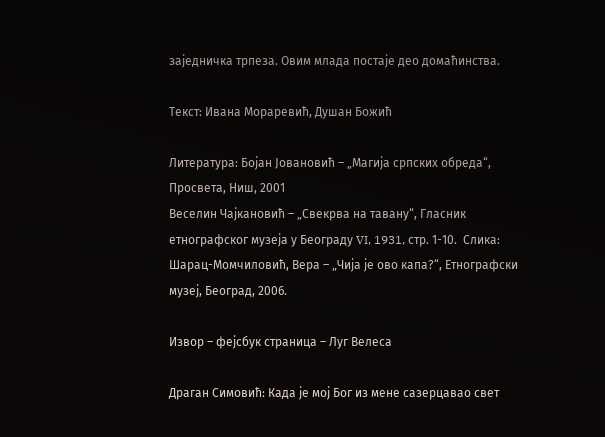заједничка трпеза. Овим млада постаје део домаћинства.

Текст: Ивана Мораревић, Душан Божић

Литература: Бојан Јовановић – „Магија српских обреда“, Просвета, Ниш, 2001
Веселин Чајкановић – „Свекрва на тавану“, Гласник етнографског музеја у Београду VI, 1931, стр. 1-10.  Слика: Шарац-Момчиловић, Вера – „Чија је ово капа?“, Етнографски музеј, Београд, 2006.

Извор – фејсбук страница – Луг Велеса

Драган Симовић: Када је мој Бог из мене сазерцавао свет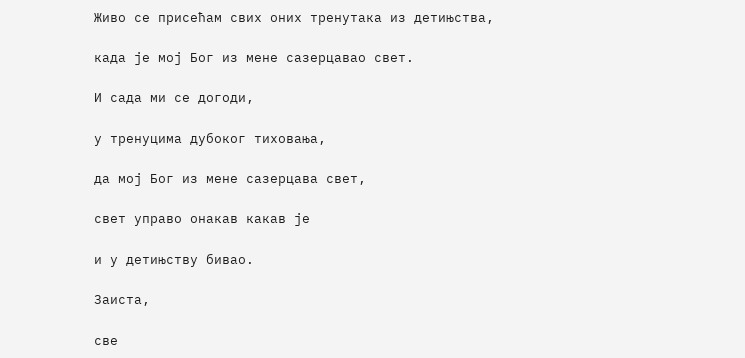Живо се присећам свих оних тренутака из детињства,

када је мој Бог из мене сазерцавао свет.

И сада ми се догоди,

у тренуцима дубоког тиховања,

да мој Бог из мене сазерцава свет,

свет управо онакав какав је

и у детињству бивао.

Заиста,

све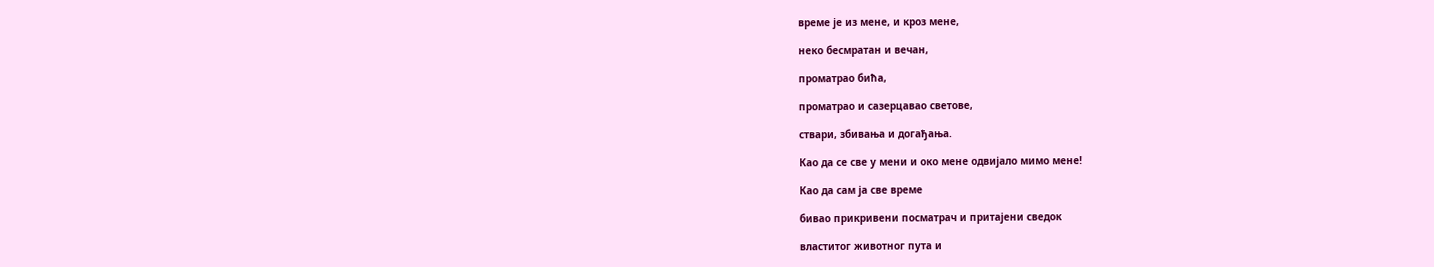време је из мене, и кроз мене,

неко бесмратан и вечан,

проматрао бића,

проматрао и сазерцавао светове,

ствари, збивања и догађања.

Као да се све у мени и око мене одвијало мимо мене!

Као да сам ја све време

бивао прикривени посматрач и притајени сведок

властитог животног пута и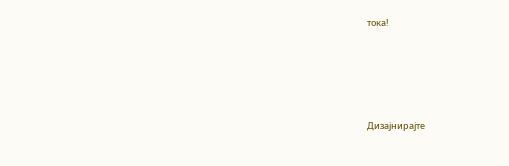тока!





Дизајнирајте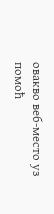овакво веб-место уз помоћ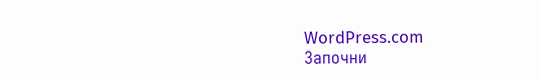WordPress.com
Започни